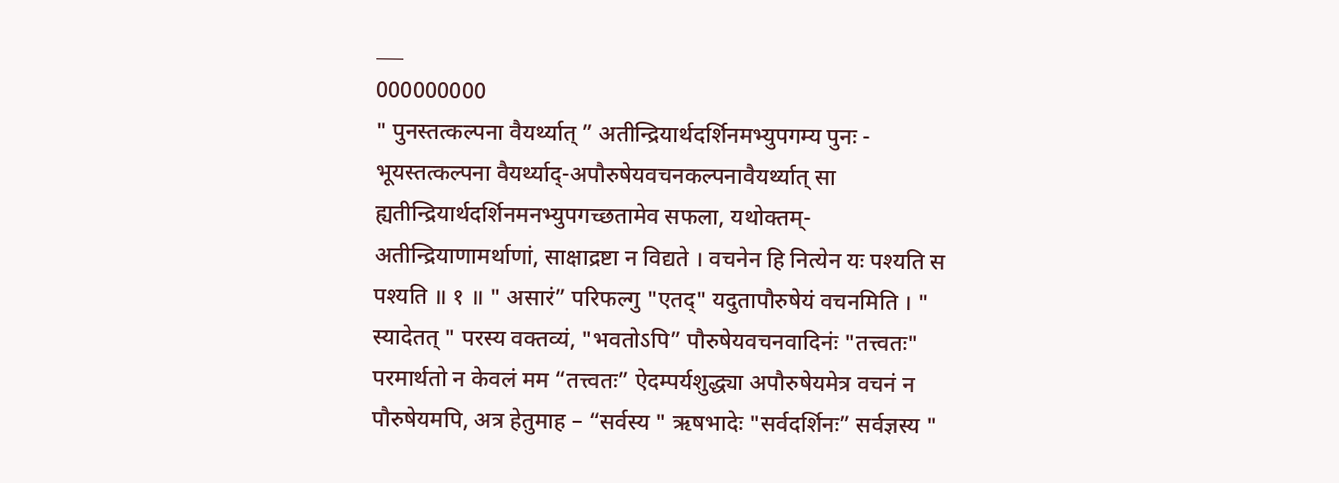___
000000000
" पुनस्तत्कल्पना वैयर्थ्यात् ” अतीन्द्रियार्थदर्शिनमभ्युपगम्य पुनः - भूयस्तत्कल्पना वैयर्थ्याद्-अपौरुषेयवचनकल्पनावैयर्थ्यात् सा ह्यतीन्द्रियार्थदर्शिनमनभ्युपगच्छतामेव सफला, यथोक्तम्- अतीन्द्रियाणामर्थाणां, साक्षाद्रष्टा न विद्यते । वचनेन हि नित्येन यः पश्यति स पश्यति ॥ १ ॥ " असारं” परिफल्गु "एतद्" यदुतापौरुषेयं वचनमिति । " स्यादेतत् " परस्य वक्तव्यं, "भवतोऽपि” पौरुषेयवचनवादिनंः "तत्त्वतः" परमार्थतो न केवलं मम “तत्त्वतः” ऐदम्पर्यशुद्ध्या अपौरुषेयमेत्र वचनं न पौरुषेयमपि, अत्र हेतुमाह – “सर्वस्य " ऋषभादेः "सर्वदर्शिनः” सर्वज्ञस्य "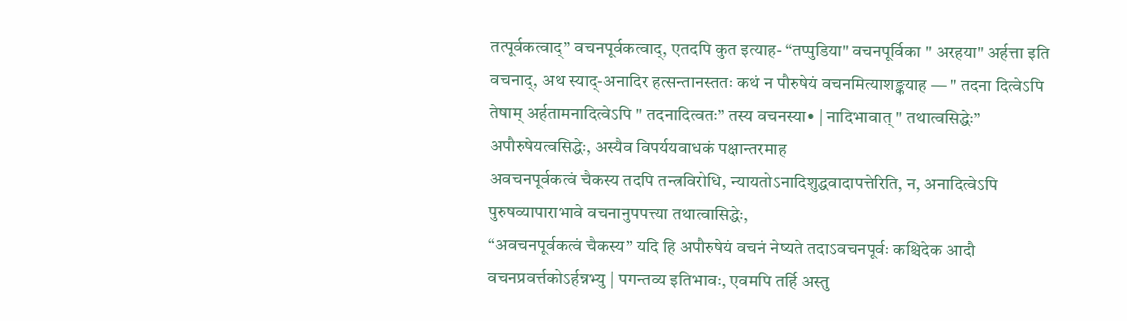तत्पूर्वकत्वाद्” वचनपूर्वकत्वाद्, एतदपि कुत इत्याह- “तप्पुडिया" वचनपूर्विका " अरहया" अर्हत्ता इति वचनाद्, अथ स्याद्-अनादिर हत्सन्तानस्ततः कथं न पौरुषेयं वचनमित्याशङ्कयाह — " तदना दित्वेऽपि तेषाम् अर्हतामनादित्वेऽपि " तदनादित्वतः” तस्य वचनस्या• | नादिभावात् " तथात्वसिद्धेः” अपौरुषेयत्वसिद्धेः, अस्यैव विपर्ययवाधकं पक्षान्तरमाह
अवचनपूर्वकत्वं चैकस्य तदपि तन्त्रविरोधि, न्यायतोऽनादिशुद्धवादापत्तेरिति, न, अनादित्वेऽपि पुरुषव्यापाराभावे वचनानुपपत्त्या तथात्वासिद्धेः,
“अवचनपूर्वकत्वं चैकस्य” यदि हि अपौरुषेयं वचनं नेष्यते तदाऽवचनपूर्वः कश्चिदेक आदौ वचनप्रवर्त्तकोऽर्हन्नभ्यु | पगन्तव्य इतिभावः, एवमपि तर्हि अस्तु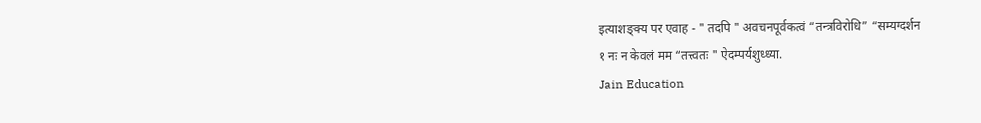इत्याशङ्क्य पर एवाह - " तदपि " अवचनपूर्वकत्वं “तन्त्रविरोधि” “सम्यग्दर्शन
१ नः न केवलं मम “तत्त्वतः " ऐदम्पर्यशुध्ध्या.
Jain Education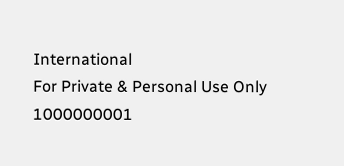International
For Private & Personal Use Only
1000000001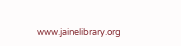www.jainelibrary.org